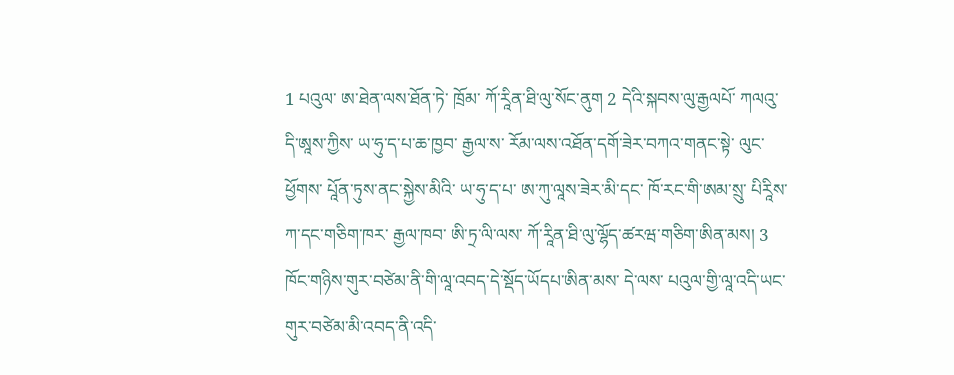1 པའུལ་ ཨ་ཐེན་ལས་ཐོན་ཏེ་ ཁྲོམ་ ཀོ་རཱིན་ཐི་ལུ་སོང་ནུག 2 དེའི་སྐབས་ལུ་རྒྱལཔོ་ ཀལའུ་དི་ཨཱས་ཀྱིས་ ཡ་ཧུ་ད་པ་ཆ་ཁྱབ་ རྒྱལ་ས་ རོམ་ལས་འཐོན་དགོ་ཟེར་བཀའ་གནང་སྟེ་ ལུང་ཕྱོགས་ པཱོན་ཏུས་ནང་སྐྱེས་མིའི་ ཡ་ཧུ་ད་པ་ ཨ་ཀུ་ལཱས་ཟེར་མི་དང་ ཁོ་རང་གི་ཨམ་སྲུ་ པིརཱིས་ཀ་དང་གཅིག་ཁར་ རྒྱལ་ཁབ་ ཨི་ཏྲ་ལི་ལས་ ཀོ་རཱིན་ཐི་ལུ་ལྷོད་ཚརཝ་གཅིག་ཨིན་མས། 3 ཁོང་གཉིས་གུར་བཙེམ་ནི་གི་ལཱ་འབད་དེ་སྡོད་ཡོདཔ་ཨིན་མས་ དེ་ལས་ པའུལ་གྱི་ལཱ་འདི་ཡང་ གུར་བཙེམ་མི་འབད་ནི་འདི་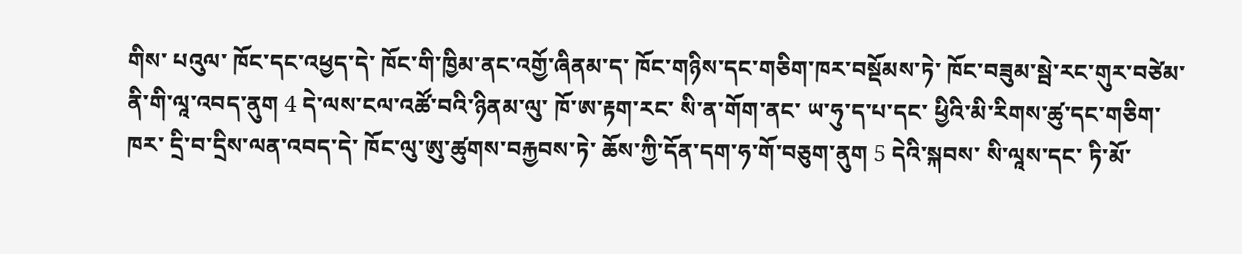གིས་ པའུལ་ ཁོང་དང་འཕྱད་དེ་ ཁོང་གི་ཁྱིམ་ནང་འགྱོ་ཞིནམ་ད་ ཁོང་གཉིས་དང་གཅིག་ཁར་བསྡོམས་ཏེ་ ཁོང་བཟུམ་སྦེ་རང་གུར་བཙེམ་ནི་གི་ལཱ་འབད་ནུག 4 དེ་ལས་ངལ་འཚོ་བའི་ཉིནམ་ལུ་ ཁོ་ཨ་རྟག་རང་ སི་ན་གོག་ནང་ ཡ་ཧུ་ད་པ་དང་ ཕྱིའི་མི་རིགས་ཚུ་དང་གཅིག་ཁར་ དྲི་བ་དྲིས་ལན་འབད་དེ་ ཁོང་ལུ་ཨུ་ཚུགས་བརྐྱབས་ཏེ་ ཆོས་ཀྱི་དོན་དག་ཧ་གོ་བཅུག་ནུག 5 དེའི་སྐབས་ སི་ལཱས་དང་ ཏི་མོ་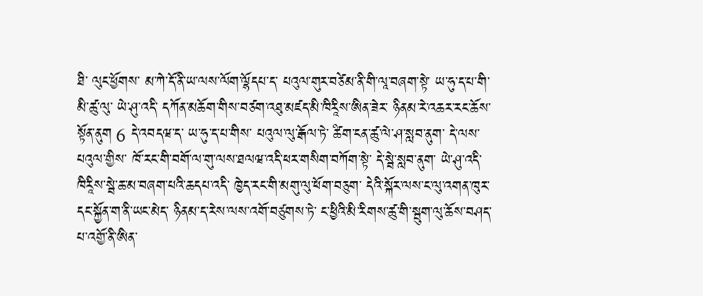ཐི་ ལུང་ཕྱོགས་ མ་ཀེ་དོ་ནི་ཡ་ལས་ལོག་ལྷོདཔ་ད་ པའུལ་གུར་བཙེམ་ནི་གི་ལཱ་བཞག་སྟེ་ ཡ་ཧུ་ད་པ་གི་མི་ཚུ་ལུ་ ཡེ་ཤུ་འདི་ དཀོན་མཆོག་གིས་བཙག་འཐུ་མཛད་མི་ཁིརཱིས་ཨིན་ཟེར་ ཉིནམ་རེ་འཆར་རང་ཆོས་སྟོན་ནུག 6 དེ་འབདཝ་ད་ ཡ་ཧུ་ད་པ་གིས་ པའུལ་ལུ་རྒོལ་ཏེ་ ཚིག་ངན་ཚུ་ལེ་ཤ་སླབ་ནུག་ དེ་ལས་ པའུལ་གྱིས་ ཁོ་རང་གི་བགོ་ལ་གུ་ལས་ཐལཝ་འདི་ཕར་གསིག་བཀོག་སྟེ་ དེ་སྦེ་སླབ་ནུག་ ཡེ་ཤུ་འདི་ཁིརཱིས་སྦེ་ཆ་མ་བཞག་པའི་ཆདཔ་འདི་ ཁྱེད་རང་གི་མགུ་ལུ་ཕོག་བཅུག་ དེའི་སྐོར་ལས་ང་ལུ་འགན་ཁུར་དང་སྐྱོན་ག་ནི་ཡང་མེད་ ཉིནམ་ད་རེས་ལས་འགོ་བཙུགས་ཏེ་ ང་ཕྱིའི་མི་རིགས་ཚུ་གི་སྦུག་ལུ་ཆོས་བཤད་པ་འགྱོ་ནི་ཨིན་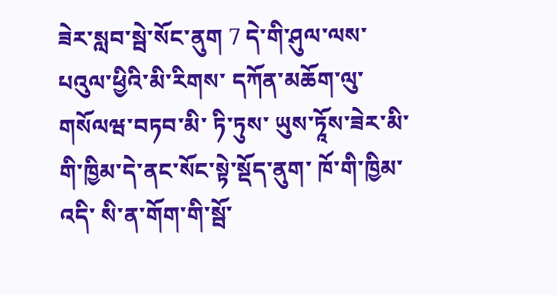ཟེར་སླབ་སྦེ་སོང་ནུག 7 དེ་གི་ཤུལ་ལས་ པའུལ་ཕྱིའི་མི་རིགས་ དཀོན་མཆོག་ལུ་གསོལཝ་བཏབ་མི་ ཏི་ཏུས་ ཡུས་ཏཱོས་ཟེར་མི་གི་ཁྱིམ་དེ་ནང་སོང་སྟེ་སྡོད་ནུག་ ཁོ་གི་ཁྱིམ་འདི་ སི་ན་གོག་གི་སྦོ་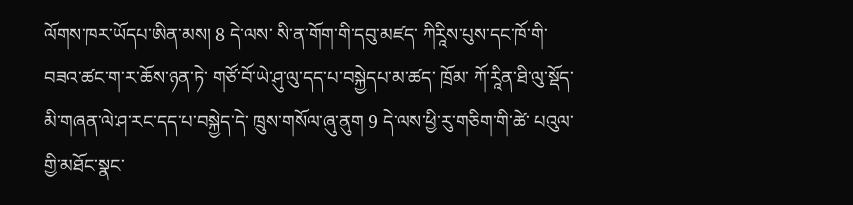ལོགས་ཁར་ཡོདཔ་ཨིན་མས། 8 དེ་ལས་ སི་ན་གོག་གི་དབུ་མཛད་ ཀིརཱིས་པུས་དང་ཁོ་གི་བཟའ་ཚང་ག་ར་ཆོས་ཉན་ཏེ་ གཙོ་བོ་ཡེ་ཤུ་ལུ་དད་པ་བསྐྱེདཔ་མ་ཚད་ ཁྲོམ་ ཀོ་རཱིན་ཐི་ལུ་སྡོད་མི་གཞན་ལེ་ཤ་རང་དད་པ་བསྐྱེད་དེ་ ཁྲུས་གསོལ་ཞུ་ནུག 9 དེ་ལས་ཕྱི་རུ་གཅིག་གི་ཚེ་ པའུལ་གྱི་མཐོང་སྣང་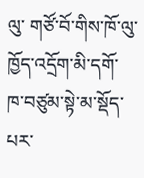ལུ་ གཙོ་བོ་གིས་ཁོ་ལུ་ ཁྱོད་འདྲོག་མི་དགོ་ ཁ་བཙུམ་སྟེ་མ་སྡོད་པར་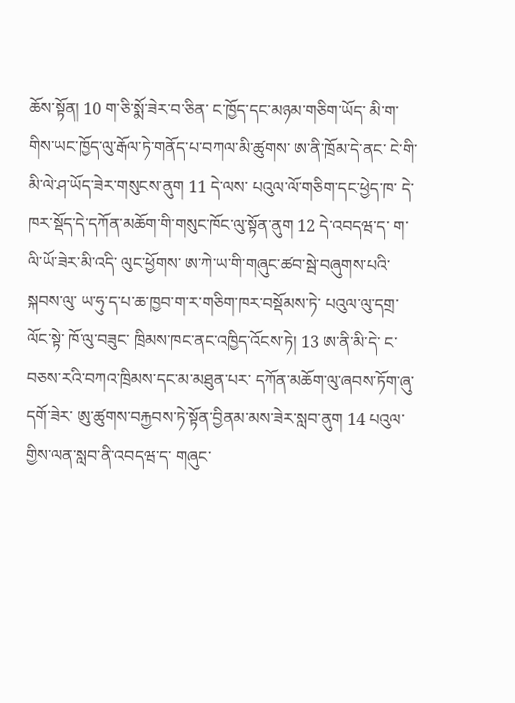ཆོས་སྟོན། 10 ག་ཅི་སྨོ་ཟེར་བ་ཅིན་ ང་ཁྱོད་དང་མཉམ་གཅིག་ཡོད་ མི་ག་གིས་ཡང་ཁྱོད་ལུ་རྒོལ་ཏེ་གནོད་པ་བཀལ་མི་ཚུགས་ ཨ་ནི་ཁྲོམ་དེ་ནང་ ངེ་གི་མི་ལེ་ཤ་ཡོད་ཟེར་གསུངས་ནུག 11 དེ་ལས་ པའུལ་ལོ་གཅིག་དང་ཕྱེད་ཁ་ དེ་ཁར་སྡོད་དེ་དཀོན་མཆོག་གི་གསུང་ཁོང་ལུ་སྟོན་ནུག 12 དེ་འབདཝ་ད་ ག་ལི་ཡོ་ཟེར་མི་འདི་ ལུང་ཕྱོགས་ ཨ་ཀེ་ཡ་གི་གཞུང་ཚབ་སྦེ་བཞུགས་པའི་སྐབས་ལུ་ ཡ་ཧུ་ད་པ་ཆ་ཁྱབ་ག་ར་གཅིག་ཁར་བསྡོམས་ཏེ་ པའུལ་ལུ་དགྲ་ལོང་སྟེ་ ཁོ་ལུ་བཟུང་ ཁྲིམས་ཁང་ནང་འཁྱིད་འོངས་ཏེ། 13 ཨ་ནི་མི་དེ་ ང་བཅས་རའི་བཀའ་ཁྲིམས་དང་མ་མཐུན་པར་ དཀོན་མཆོག་ལུ་ཞབས་ཏོག་ཞུ་དགོ་ཟེར་ ཨུ་ཚུགས་བརྐྱབས་ཏེ་སྟོན་བྱིནམ་མས་ཟེར་སླབ་ནུག 14 པའུལ་གྱིས་ལན་སླབ་ནི་འབདཝ་ད་ གཞུང་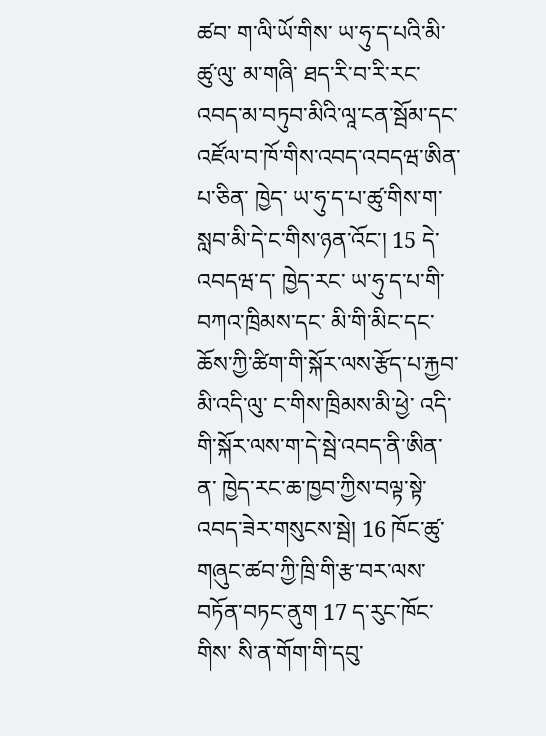ཚབ་ ག་ལི་ཡོ་གིས་ ཡ་ཧུ་ད་པའི་མི་ཚུ་ལུ་ མ་གཞི་ ཐད་རི་བ་རི་རང་ འབད་མ་བཏུབ་མིའི་ལཱ་ངན་སྦོམ་དང་ འཛོལ་བ་ཁོ་གིས་འབད་འབདཝ་ཨིན་པ་ཅིན་ ཁྱེད་ ཡ་ཧུ་ད་པ་ཚུ་གིས་ག་སླབ་མི་དེ་ང་གིས་ཉན་འོང་། 15 དེ་འབདཝ་ད་ ཁྱེད་རང་ ཡ་ཧུ་ད་པ་གི་བཀའ་ཁྲིམས་དང་ མི་གི་མིང་དང་ ཆོས་ཀྱི་ཚིག་གི་སྐོར་ལས་རྩོད་པ་རྐྱབ་མི་འདི་ལུ་ ང་གིས་ཁྲིམས་མི་ཕྱེ་ འདི་གི་སྐོར་ལས་ག་དེ་སྦེ་འབད་ནི་ཨིན་ན་ ཁྱེད་རང་ཆ་ཁྱབ་ཀྱིས་བལྟ་སྟེ་འབད་ཟེར་གསུངས་སྦེ། 16 ཁོང་ཚུ་གཞུང་ཚབ་ཀྱི་ཁྲི་གི་རྩ་བར་ལས་བཏོན་བཏང་ནུག 17 ད་རུང་ཁོང་གིས་ སི་ན་གོག་གི་དབུ་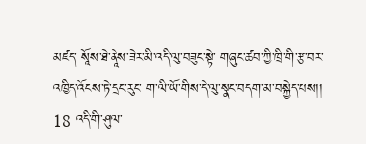མཛད་ སཱོས་ཐེ་ནཱེས་ཟེར་མི་འདི་ལུ་བཟུང་སྟེ་ གཞུང་ཚབ་ཀྱི་ཁྲི་གི་རྩ་བར་འཁྱིད་འོངས་ཏེ་དྲང་རུང་ ག་ལི་ཡོ་གིས་དེ་ལུ་སྣང་བདག་མ་བསྐྱེད་པས།། 18 འདི་གི་ཤུལ་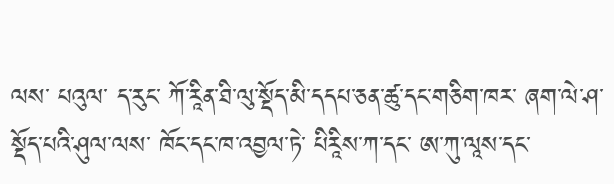ལས་ པའུལ་ ད་རུང་ ཀོ་རཱིན་ཐི་ལུ་སྡོད་མི་དདཔ་ཅན་ཚུ་དང་གཅིག་ཁར་ ཞག་ལེ་ཤ་སྡོད་པའི་ཤུལ་ལས་ ཁོང་དང་ཁ་འབྱལ་ཏེ་ པིརཱིས་ཀ་དང་ ཨ་ཀུ་ལཱས་དང་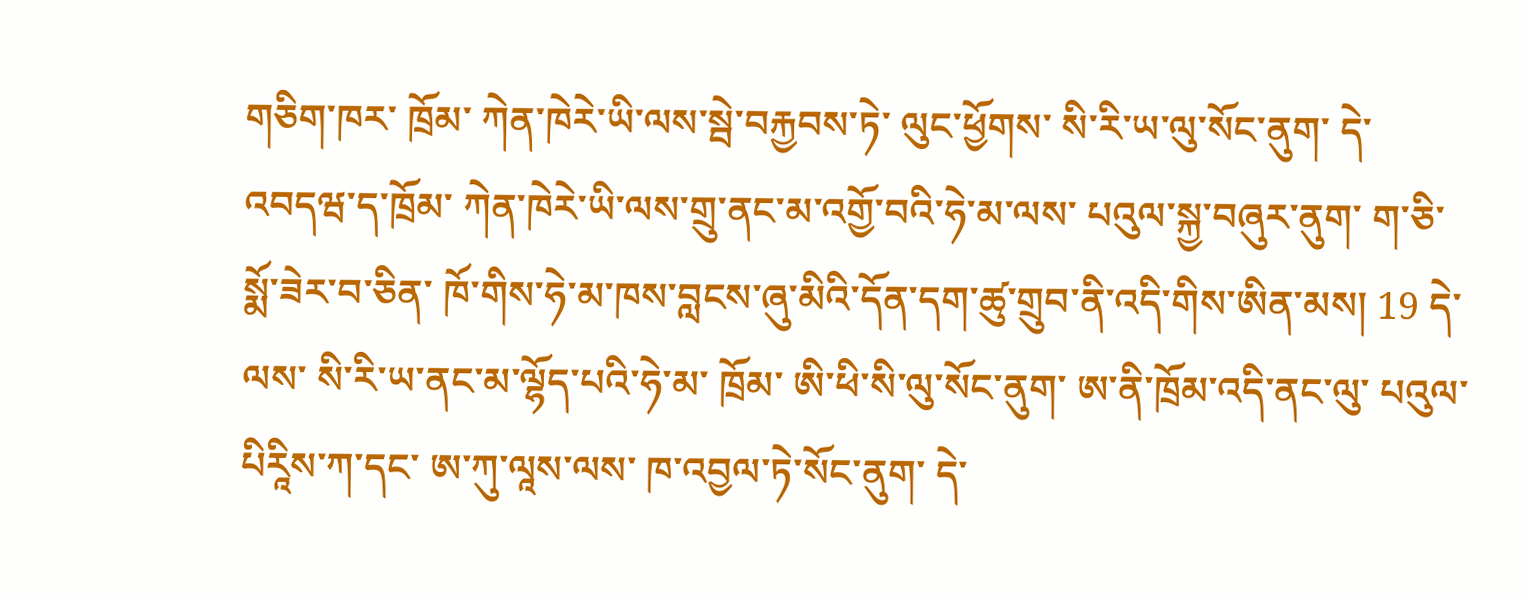གཅིག་ཁར་ ཁྲོམ་ ཀེན་ཁེརེ་ཡི་ལས་སྦེ་བརྐྱབས་ཏེ་ ལུང་ཕྱོགས་ སི་རི་ཡ་ལུ་སོང་ནུག་ དེ་འབདཝ་ད་ཁྲོམ་ ཀེན་ཁེརེ་ཡི་ལས་གྲུ་ནང་མ་འགྱོ་བའི་ཧེ་མ་ལས་ པའུལ་སྐྱ་བཞུར་ནུག་ ག་ཅི་སྨོ་ཟེར་བ་ཅིན་ ཁོ་གིས་ཧེ་མ་ཁས་བླངས་ཞུ་མིའི་དོན་དག་ཚུ་གྲུབ་ནི་འདི་གིས་ཨིན་མས། 19 དེ་ལས་ སི་རི་ཡ་ནང་མ་ལྷོད་པའི་ཧེ་མ་ ཁྲོམ་ ཨི་ཕི་སི་ལུ་སོང་ནུག་ ཨ་ནི་ཁྲོམ་འདི་ནང་ལུ་ པའུལ་ པིརཱིས་ཀ་དང་ ཨ་ཀུ་ལཱས་ལས་ ཁ་འབྱལ་ཏེ་སོང་ནུག་ དེ་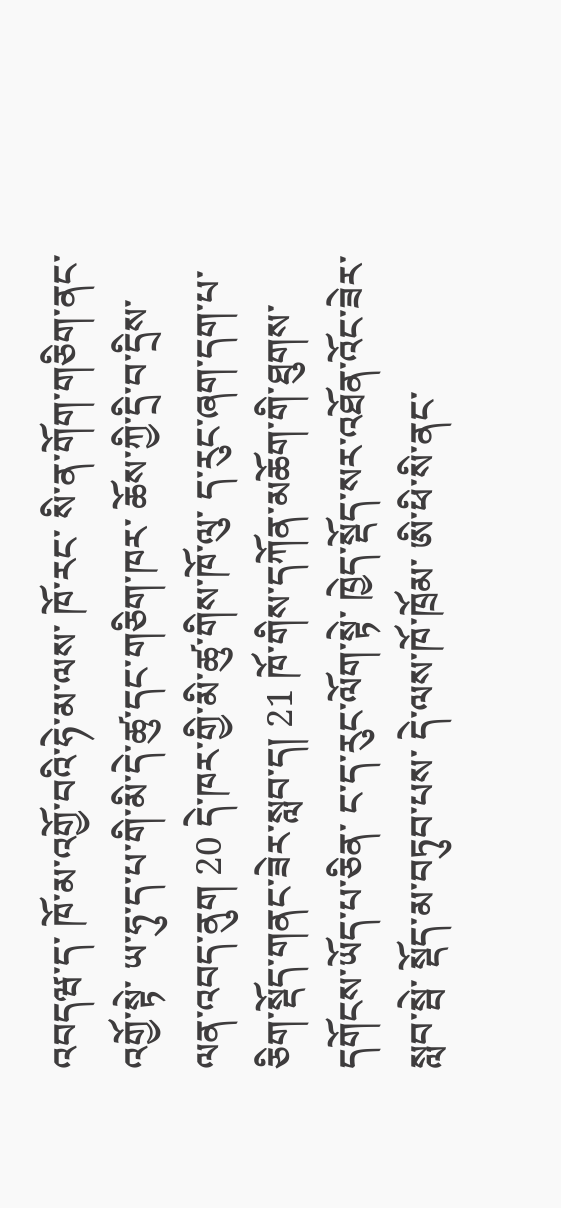འབདཝ་ད་ ཁོ་མ་འགྱོ་བའི་ཧེ་མ་ལས་ ཁོ་རང་ སི་ན་གོག་གཅིག་ནང་འགྱོ་སྟེ་ ཡ་ཧུ་ད་པ་གི་མི་དེ་ཚུ་དང་གཅིག་ཁར་ ཆོས་ཀྱི་དྲི་བ་དྲིས་ལན་འབད་ནུག 20 དེ་ཁར་གྱི་མི་ཚུ་གིས་ཁོ་ལུ་ ད་རུང་ཞག་དག་པ་ཅིག་སྡོད་གནང་ཟེར་སླབ་ད། 21 ཁོ་གིས་དཀོན་མཆོག་གི་ཐུགས་དགོངས་ཡོད་པ་ཅིན་ ང་ད་རུང་ལོག་སྟེ་ ཁྱེད་སྡོད་སར་འཐོན་འོང་ཟེར་སླབ་སྦེ་ སྡོད་མ་བཏུབ་པས་ དེ་ལས་ཁོ་ཁྲོམ་ ཨི་ཕི་སི་ནང་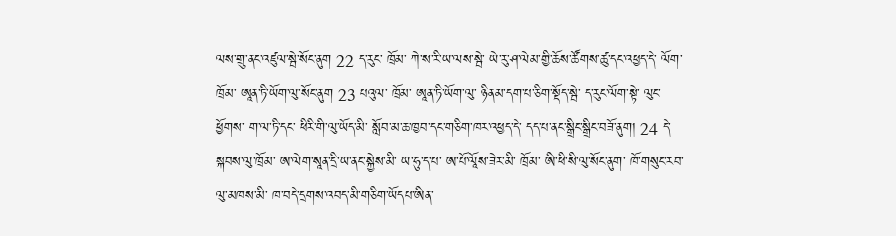ལས་གྲུ་ནང་འཛུལ་སྦེ་སོང་ནུག 22 ད་རུང་ ཁྲོམ་ ཀེ་ས་རི་ཡ་ལས་སྦེ་ ཡེ་རུ་ཤ་ལེམ་གྱི་ཆོས་ཚོགས་ཚུ་དང་འཕྱད་དེ་ ལོག་ཁྲོམ་ ཨཱན་ཏི་ཡོག་ལུ་སོང་ནུག 23 པའུལ་ ཁྲོམ་ ཨཱན་ཏི་ཡོག་ལུ་ ཉིནམ་དག་པ་ཅིག་སྡོད་སྦེ་ ད་རུང་ལོག་སྟེ་ ལུང་ཕྱོགས་ ག་ལ་ཏི་དང་ ཕིརི་གི་ལུ་ཡོད་མི་ སློབ་མ་ཆ་ཁྱབ་དང་གཅིག་ཁར་འཕྱད་དེ་ དད་པ་ནང་སྒྲིང་སྒྲིང་བཟོ་ནུག། 24 དེ་སྐབས་ལུ་ཁྲོམ་ ཨ་ལེག་སཱན་དྲི་ཡ་ནང་སྐྱེས་མི་ ཡ་ཧུ་ད་པ་ ཨ་པོ་ལཱོས་ཟེར་མི་ ཁྲོམ་ ཨི་ཕི་སི་ལུ་སོང་ནུག་ ཁོ་གསུང་རབ་ལུ་མཁས་མི་ ཁ་བདེ་དྲགས་འབད་མི་གཅིག་ཡོདཔ་ཨིན་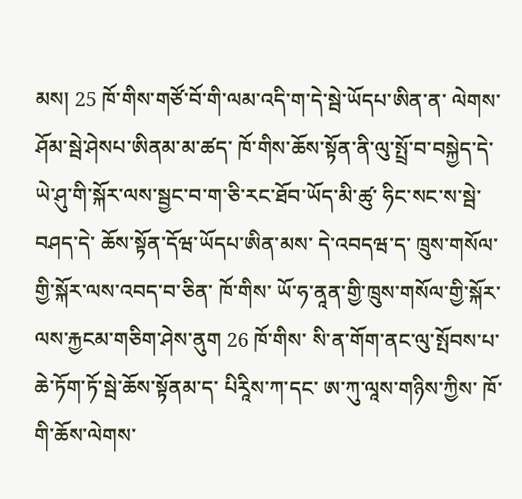མས། 25 ཁོ་གིས་གཙོ་བོ་གི་ལམ་འདི་ག་དེ་སྦེ་ཡོདཔ་ཨིན་ན་ ལེགས་ཤོམ་སྦེ་ཤེསཔ་ཨིནམ་མ་ཚད་ ཁོ་གིས་ཆོས་སྟོན་ནི་ལུ་སྤྲོ་བ་བསྐྱེད་དེ་ ཡེ་ཤུ་གི་སྐོར་ལས་སྦྱང་བ་ག་ཅི་རང་ཐོབ་ཡོད་མི་ཚུ་ ཧིང་སང་ས་སྦེ་བཤད་དེ་ ཆོས་སྟོན་དོཝ་ཡོདཔ་ཨིན་མས་ དེ་འབདཝ་ད་ ཁྲུས་གསོལ་གྱི་སྐོར་ལས་འབད་བ་ཅིན་ ཁོ་གིས་ ཡོ་ཧ་ནཱན་གྱི་ཁྲུས་གསོལ་གྱི་སྐོར་ལས་རྐྱངམ་གཅིག་ཤེས་ནུག 26 ཁོ་གིས་ སི་ན་གོག་ནང་ལུ་སྤོབས་པ་ཆེ་ཏོག་ཏོ་སྦེ་ཆོས་སྟོནམ་ད་ པིརཱིས་ཀ་དང་ ཨ་ཀུ་ལཱས་གཉིས་ཀྱིས་ ཁོ་གི་ཆོས་ལེགས་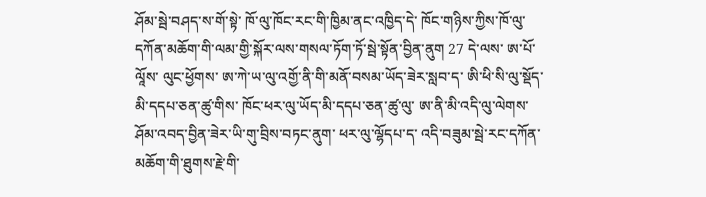ཤོམ་སྦེ་བཤད་ས་གོ་སྟེ་ ཁོ་ལུ་ཁོང་རང་གི་ཁྱིམ་ནང་འཁྱིད་དེ་ ཁོང་གཉིས་ཀྱིས་ཁོ་ལུ་དཀོན་མཆོག་གི་ལམ་གྱི་སྐོར་ལས་གསལ་ཏོག་ཏོ་སྦེ་སྟོན་བྱིན་ནུག 27 དེ་ལས་ ཨ་པོ་ལཱོས་ ལུང་ཕྱོགས་ ཨ་ཀེ་ཡ་ལུ་འགྱོ་ནི་གི་མནོ་བསམ་ཡོད་ཟེར་སླབ་ད་ ཨི་ཕི་སི་ལུ་སྡོད་མི་དདཔ་ཅན་ཚུ་གིས་ ཁོང་ཕར་ལུ་ཡོད་མི་དདཔ་ཅན་ཚུ་ལུ་ ཨ་ནི་མི་འདི་ལུ་ལེགས་ཤོམ་འབད་བྱིན་ཟེར་ཡི་གུ་བྲིས་བཏང་ནུག་ ཕར་ལུ་ལྷོདཔ་ད་ འདི་བཟུམ་སྦེ་རང་དཀོན་མཆོག་གི་ཐུགས་རྗེ་གི་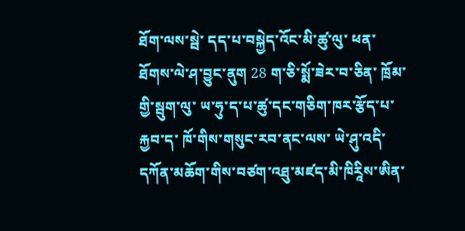ཐོག་ལས་སྦེ་ དད་པ་བསྐྱེད་འོང་མི་ཚུ་ལུ་ ཕན་ཐོགས་ལེ་ཤ་བྱུང་ནུག 28 ག་ཅི་སྨོ་ཟེར་བ་ཅིན་ ཁྲོམ་གྱི་སྦུག་ལུ་ ཡ་ཧུ་ད་པ་ཚུ་དང་གཅིག་ཁར་རྩོད་པ་རྐྱབ་ད་ ཁོ་གིས་གསུང་རབ་ནང་ལས་ ཡེ་ཤུ་འདི་ དཀོན་མཆོག་གིས་བཙག་འཐུ་མཛད་མི་ཁིརཱིས་ཨིན་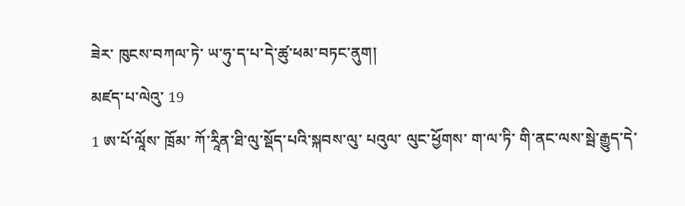ཟེར་ ཁུངས་བཀལ་ཏེ་ ཡ་ཧུ་ད་པ་དེ་ཚུ་ཕམ་བཏང་ནུག།
མཛད་པ་ལེའུ་ 19
1 ཨ་པོ་ལཱོས་ ཁྲོམ་ ཀོ་རཱིན་ཐི་ལུ་སྡོད་པའི་སྐབས་ལུ་ པའུལ་ ལུང་ཕྱོགས་ ག་ལ་ཏི་ གི་ནང་ལས་སྦེ་རྒྱུད་དེ་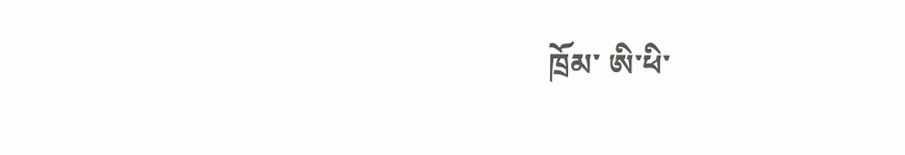ཁྲོམ་ ཨི་ཕི་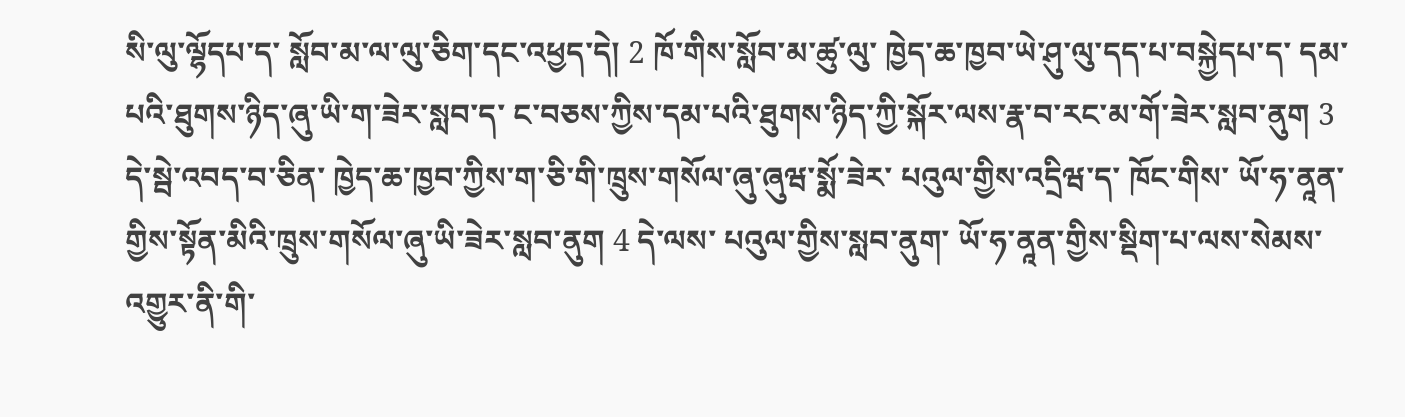སི་ལུ་ལྷོདཔ་ད་ སློབ་མ་ལ་ལུ་ཅིག་དང་འཕྱད་དེ། 2 ཁོ་གིས་སློབ་མ་ཚུ་ལུ་ ཁྱེད་ཆ་ཁྱབ་ཡེ་ཤུ་ལུ་དད་པ་བསྐྱེདཔ་ད་ དམ་པའི་ཐུགས་ཉིད་ཞུ་ཡི་ག་ཟེར་སླབ་ད་ ང་བཅས་ཀྱིས་དམ་པའི་ཐུགས་ཉིད་ཀྱི་སྐོར་ལས་རྣ་བ་རང་མ་གོ་ཟེར་སླབ་ནུག 3 དེ་སྦེ་འབད་བ་ཅིན་ ཁྱེད་ཆ་ཁྱབ་ཀྱིས་ག་ཅི་གི་ཁྲུས་གསོལ་ཞུ་ཞུཝ་སྨོ་ཟེར་ པའུལ་གྱིས་འདྲིཝ་ད་ ཁོང་གིས་ ཡོ་ཧ་ནཱན་གྱིས་སྟོན་མིའི་ཁྲུས་གསོལ་ཞུ་ཡི་ཟེར་སླབ་ནུག 4 དེ་ལས་ པའུལ་གྱིས་སླབ་ནུག་ ཡོ་ཧ་ནཱན་གྱིས་སྡིག་པ་ལས་སེམས་འགྱུར་ནི་གི་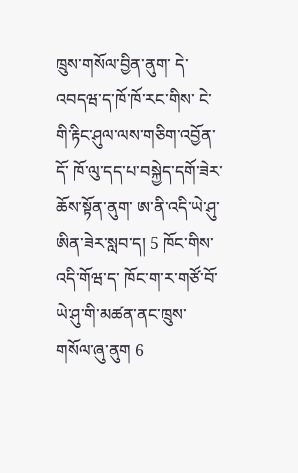ཁྲུས་གསོལ་བྱིན་ནུག་ དེ་འབདཝ་ད་ཁོ་ཁོ་རང་གིས་ ངེ་གི་རྟིང་ཤུལ་ལས་གཅིག་འབྱོན་དོ་ ཁོ་ལུ་དད་པ་བསྐྱེད་དགོ་ཟེར་ཆོས་སྟོན་ནུག་ ཨ་ནི་འདི་ཡེ་ཤུ་ཨིན་ཟེར་སླབ་ད། 5 ཁོང་གིས་འདི་གོཝ་ད་ ཁོང་ག་ར་གཙོ་བོ་ཡེ་ཤུ་གི་མཚན་ནང་ཁྲུས་གསོལ་ཞུ་ནུག 6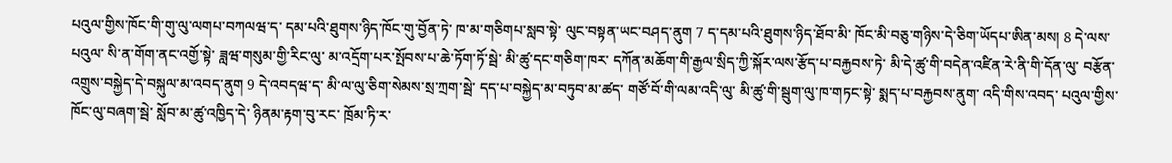པའུལ་གྱིས་ཁོང་གི་གུ་ལུ་ལགཔ་བཀལཝ་ད་ དམ་པའི་ཐུགས་ཉིད་ཁོང་གུ་བྱོན་ཏེ་ ཁ་མ་གཅིགཔ་སླབ་སྟེ་ ལུང་བསྟན་ཡང་བཤད་ནུག 7 ད་དམ་པའི་ཐུགས་ཉིད་ཐོབ་མི་ ཁོང་མི་བཅུ་གཉིས་དེ་ཅིག་ཡོདཔ་ཨིན་མས། 8 དེ་ལས་ པའུལ་ སི་ན་གོག་ནང་འགྱོ་སྟེ་ ཟླཝ་གསུམ་གྱི་རིང་ལུ་ མ་འདྲོག་པར་སྤོབས་པ་ཆེ་ཏོག་ཏོ་སྦེ་ མི་ཚུ་དང་གཅིག་ཁར་ དཀོན་མཆོག་གི་རྒྱལ་སྲིད་ཀྱི་སྐོར་ལས་རྩོད་པ་བརྐྱབས་ཏེ་ མི་དེ་ཚུ་གི་བདེན་འཛིན་རེ་ནི་གི་དོན་ལུ་ བརྩོན་འགྲུས་བསྐྱེད་དེ་བསྐུལ་མ་འབད་ནུག 9 དེ་འབདཝ་ད་ མི་ལ་ལུ་ཅིག་སེམས་སྲ་ཀྲག་སྦེ་ དད་པ་བསྐྱེད་མ་བཏུབ་མ་ཚད་ གཙོ་བོ་གི་ལམ་འདི་ལུ་ མི་ཚུ་གི་སྦུག་ལུ་ཁ་གཏང་སྟེ་ སྨད་པ་བརྐྱབས་ནུག་ འདི་གིས་འབད་ པའུལ་གྱིས་ཁོང་ལུ་བཞག་སྦེ་ སློབ་མ་ཚུ་འཁྱིད་དེ་ ཉིནམ་རྟག་བུ་རང་ ཁྲོམ་ཏི་ར་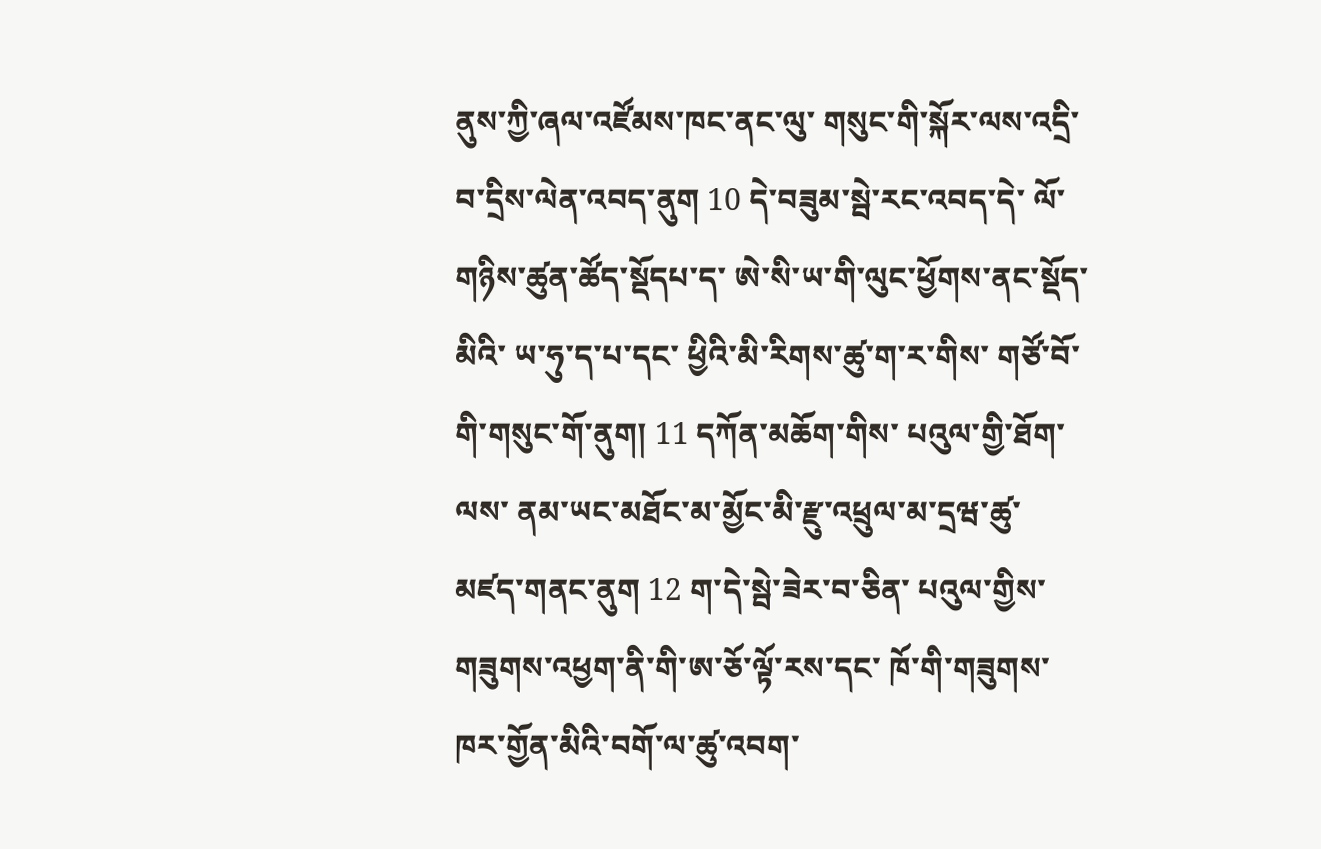ནུས་ཀྱི་ཞལ་འཛོམས་ཁང་ནང་ལུ་ གསུང་གི་སྐོར་ལས་འདྲི་བ་དྲིས་ལེན་འབད་ནུག 10 དེ་བཟུམ་སྦེ་རང་འབད་དེ་ ལོ་གཉིས་ཚུན་ཚོད་སྡོདཔ་ད་ ཨེ་སི་ཡ་གི་ལུང་ཕྱོགས་ནང་སྡོད་མིའི་ ཡ་ཧུ་ད་པ་དང་ ཕྱིའི་མི་རིགས་ཚུ་ག་ར་གིས་ གཙོ་བོ་གི་གསུང་གོ་ནུག། 11 དཀོན་མཆོག་གིས་ པའུལ་གྱི་ཐོག་ལས་ ནམ་ཡང་མཐོང་མ་མྱོང་མི་རྫུ་འཕྲུལ་མ་དྲཝ་ཚུ་མཛད་གནང་ནུག 12 ག་དེ་སྦེ་ཟེར་བ་ཅིན་ པའུལ་གྱིས་གཟུགས་འཕྱག་ནི་གི་ཨ་ཅོ་ལྟོ་རས་དང་ ཁོ་གི་གཟུགས་ཁར་གྱོན་མིའི་བགོ་ལ་ཚུ་འབག་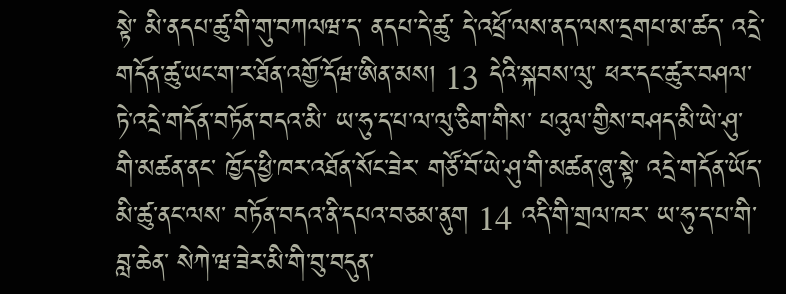སྟེ་ མི་ནདཔ་ཚུ་གི་གུ་བཀལཝ་ད་ ནདཔ་དེ་ཚུ་ དེ་འཕྲོ་ལས་ནད་ལས་དྲགཔ་མ་ཚད་ འདྲེ་གདོན་ཚུ་ཡང་ག་ར་ཐོན་འགྱོ་དོཝ་ཨིན་མས། 13 དེའི་སྐབས་ལུ་ ཕར་དང་ཚུར་བཤལ་ཏེ་འདྲེ་གདོན་བཏོན་བདའ་མི་ ཡ་ཧུ་ད་པ་ལ་ལུ་ཅིག་གིས་ པའུལ་གྱིས་བཤད་མི་ཡེ་ཤུ་གི་མཚན་ནང་ ཁྱོད་ཕྱི་ཁར་འཐོན་སོང་ཟེར་ གཙོ་བོ་ཡེ་ཤུ་གི་མཚན་ཞུ་སྟེ་ འདྲེ་གདོན་ཡོད་མི་ཚུ་ནང་ལས་ བཏོན་བདའ་ནི་དཔའ་བཅམ་ནུག 14 འདི་གི་གྲལ་ཁར་ ཡ་ཧུ་ད་པ་གི་བླ་ཆེན་ སེཀེ་ཝ་ཟེར་མི་གི་བུ་བདུན་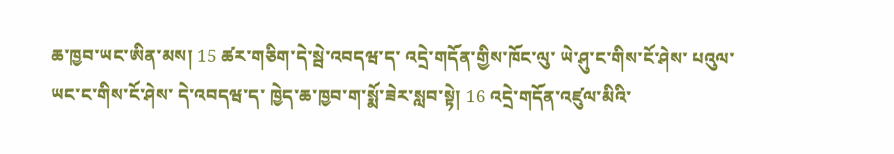ཆ་ཁྱབ་ཡང་ཨིན་མས། 15 ཚར་གཅིག་དེ་སྦེ་འབདཝ་ད་ འདྲེ་གདོན་གྱིས་ཁོང་ལུ་ ཡེ་ཤུ་ང་གིས་ངོ་ཤེས་ པའུལ་ཡང་ང་གིས་ངོ་ཤེས་ དེ་འབདཝ་ད་ ཁྱེད་ཆ་ཁྱབ་ག་སྨོ་ཟེར་སླབ་སྟེ། 16 འདྲེ་གདོན་འཛུལ་མིའི་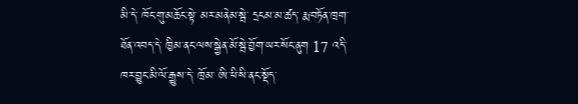མི་དེ་ ཁོང་གུ་མཆོང་སྟེ་ མར་མནེམ་སྦེ་ དྲངམ་མ་ཚད་ རྨ་བཏོན་ཁྲག་ཐོན་འབད་དེ་ ཁྱིམ་ནང་ལས་སྒྱེན་མོ་སྦེ་བྱོག་ཡར་སོང་ནུག 17 འདི་ཁར་བྱུང་མི་ལོ་རྒྱུས་དེ་ ཁྲོམ་ ཨི་ཕི་སི་ནང་སྡོད་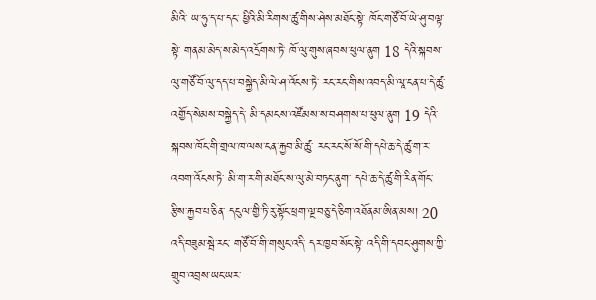མིའི་ ཡ་ཧུ་ད་པ་དང་ ཕྱིའི་མི་རིགས་ཚུ་གིས་ཤེས་མཐོང་སྟེ་ ཁོང་གཙོ་བོ་ཡེ་ཤུ་བལྟ་སྟེ་ གནམ་མེད་ས་མེད་འདྲོགས་ཏེ་ ཁོ་ལུ་གུས་ཞབས་ཕུལ་ནུག 18 དེའི་སྐབས་ལུ་གཙོ་བོ་ལུ་དད་པ་བསྐྱེད་མི་ལེ་ཤ་འོངས་ཏེ་ རང་རང་གིས་འབད་མི་ལཱ་ངན་པ་དེ་ཚུ་ འགྱོད་སེམས་བསྐྱེད་དེ་ མི་དམངས་འཛོམས་ས་བཤགས་པ་ཕུལ་ནུག 19 དེའི་སྐབས་ཁོང་གི་གྲལ་ཁ་ལས་ངན་རྐྱབ་མི་ཚུ་ རང་རང་སོ་སོ་གི་དཔེ་ཆ་དེ་ཚུ་ག་ར་འབག་འོངས་ཏེ་ མི་ག་ར་གི་མཐོང་ས་ལུ་མེ་བཏང་ནུག་ དཔེ་ཆ་དེ་ཚུ་གི་རིན་གོང་རྩིས་རྐྱབ་པ་ཅིན་ དངུལ་གྱི་ཏི་རུ་སྟོང་ཕྲག་ལྔ་བཅུ་དེ་ཅིག་འཐོནམ་ཨིན་མས། 20 འདི་བཟུམ་སྦེ་རང་ གཙོ་བོ་གི་གསུང་འདི་ དར་ཁྱབ་སོང་སྟེ་ འདི་གི་དབང་ཤུགས་ཀྱི་གྲུབ་འབྲས་ཡང་ཡར་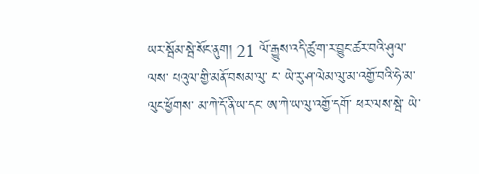ཡར་སྦོམ་སྦེ་སོང་ནུག། 21 ལོ་རྒྱུས་འདི་ཚུ་ག་ར་བྱུང་ཚར་བའི་ཤུལ་ལས་ པའུལ་གྱི་མནོ་བསམ་ལུ་ ང་ ཡེ་རུ་ཤ་ལེམ་ལུ་མ་འགྱོ་བའི་ཧེ་མ་ ལུང་ཕྱོགས་ མ་ཀེ་དོ་ནི་ཡ་དང་ ཨ་ཀེ་ཡ་ལུ་འགྱོ་དགོ་ ཕར་ལས་སྦེ་ ཡེ་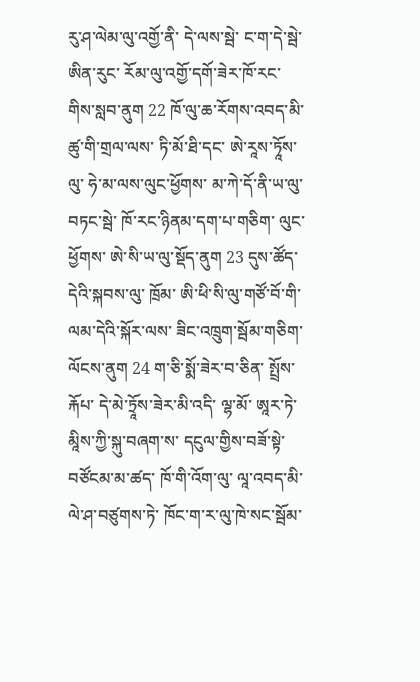རུ་ཤ་ལེམ་ལུ་འགྱོ་ནི་ དེ་ལས་སྦེ་ ང་ག་དེ་སྦེ་ཨིན་རུང་ རོམ་ལུ་འགྱོ་དགོ་ཟེར་ཁོ་རང་གིས་སླབ་ནུག 22 ཁོ་ལུ་ཆ་རོགས་འབད་མི་ཚུ་གི་གྲལ་ལས་ ཏི་མོ་ཐི་དང་ ཨེ་རཱས་ཏཱོས་ལུ་ ཧེ་མ་ལས་ལུང་ཕྱོགས་ མ་ཀེ་དོ་ནི་ཡ་ལུ་བཏང་སྦེ་ ཁོ་རང་ཉིནམ་དག་པ་གཅིག་ ལུང་ཕྱོགས་ ཨེ་སི་ཡ་ལུ་སྡོད་ནུག 23 དུས་ཚོད་དེའི་སྐབས་ལུ་ ཁྲོམ་ ཨི་ཕི་སི་ལུ་གཙོ་བོ་གི་ལམ་དེའི་སྐོར་ལས་ ཟིང་འཁྲུག་སྦོམ་གཅིག་ལོངས་ནུག 24 ག་ཅི་སྨོ་ཟེར་བ་ཅིན་ སྤྲོས་རྐོཔ་ དེ་མེ་ཏྲཱོས་ཟེར་མི་འདི་ ལྷ་མོ་ ཨཱར་ཏེ་མཱིས་ཀྱི་སྐུ་བཞག་ས་ དངུལ་གྱིས་བཟོ་སྟེ་ བཙོངམ་མ་ཚད་ ཁོ་གི་འོག་ལུ་ ལཱ་འབད་མི་ལེ་ཤ་བཙུགས་ཏེ་ ཁོང་ག་ར་ལུ་ཁེ་སང་སྦོམ་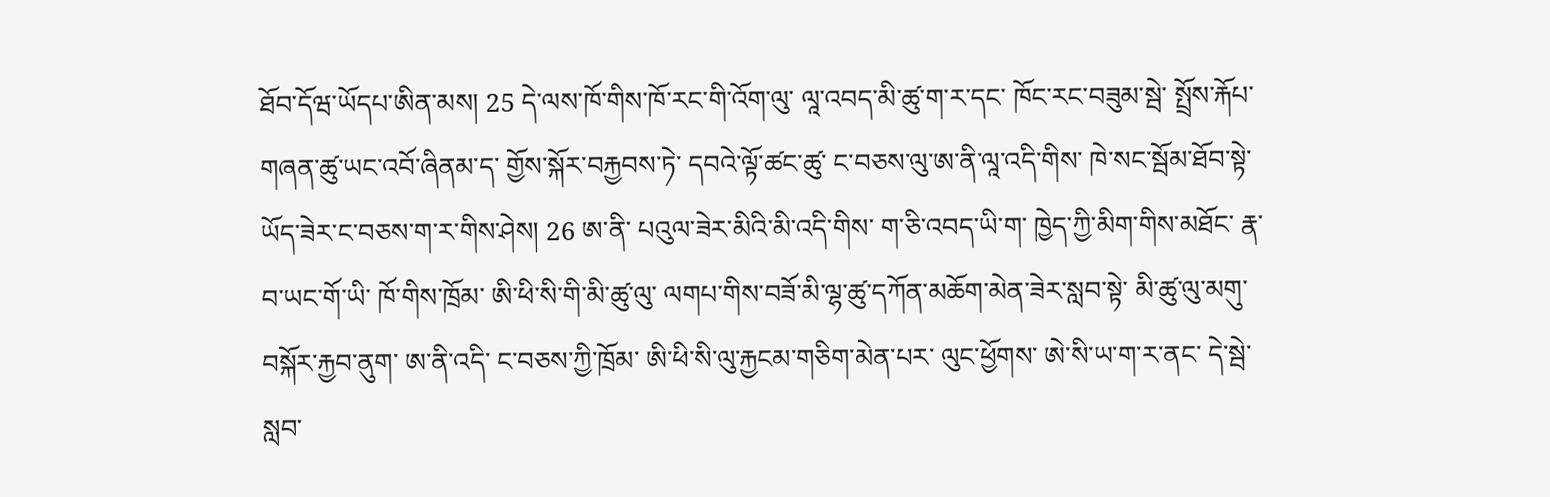ཐོབ་དོཝ་ཡོདཔ་ཨིན་མས། 25 དེ་ལས་ཁོ་གིས་ཁོ་རང་གི་འོག་ལུ་ ལཱ་འབད་མི་ཚུ་ག་ར་དང་ ཁོང་རང་བཟུམ་སྦེ་ སྤྲོས་རྐོཔ་གཞན་ཚུ་ཡང་འབོ་ཞིནམ་ད་ གྱོས་སྐོར་བརྐྱབས་ཏེ་ དབའེ་ལྟོ་ཚང་ཚུ་ ང་བཅས་ལུ་ཨ་ནི་ལཱ་འདི་གིས་ ཁེ་སང་སྦོམ་ཐོབ་སྟེ་ཡོད་ཟེར་ང་བཅས་ག་ར་གིས་ཤེས། 26 ཨ་ནི་ པའུལ་ཟེར་མིའི་མི་འདི་གིས་ ག་ཅི་འབད་ཡི་ག་ ཁྱེད་ཀྱི་མིག་གིས་མཐོང་ རྣ་བ་ཡང་གོ་ཡི་ ཁོ་གིས་ཁྲོམ་ ཨི་ཕི་སི་གི་མི་ཚུ་ལུ་ ལགཔ་གིས་བཟོ་མི་ལྷ་ཚུ་དཀོན་མཆོག་མེན་ཟེར་སླབ་སྟེ་ མི་ཚུ་ལུ་མགུ་བསྐོར་རྐྱབ་ནུག་ ཨ་ནི་འདི་ ང་བཅས་ཀྱི་ཁྲོམ་ ཨི་ཕི་སི་ལུ་རྐྱངམ་གཅིག་མེན་པར་ ལུང་ཕྱོགས་ ཨེ་སི་ཡ་ག་ར་ནང་ དེ་སྦེ་སླབ་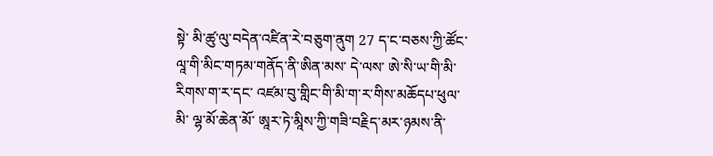སྟེ་ མི་ཚུ་ལུ་བདེན་འཛིན་རེ་བཅུག་ནུག 27 ད་ང་བཅས་ཀྱི་ཚོང་ལཱ་གི་མིང་གཏམ་གནོད་ནི་ཨིན་མས་ དེ་ལས་ ཨེ་སི་ཡ་གི་མི་རིགས་ག་ར་དང་ འཛམ་བུ་གླིང་གི་མི་ག་ར་གིས་མཆོདཔ་ཕུལ་མི་ ལྷ་མོ་ཆེན་མོ་ ཨཱར་ཏེ་མཱིས་ཀྱི་གཟི་བརྗིད་མར་ཉམས་ནི་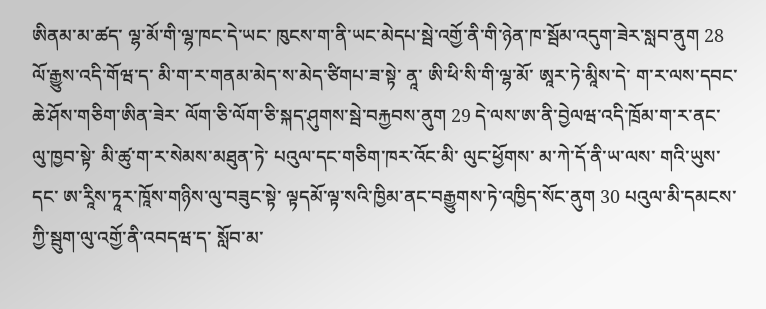ཨིནམ་མ་ཚད་ ལྷ་མོ་གི་ལྷ་ཁང་དེ་ཡང་ ཁུངས་ག་ནི་ཡང་མེདཔ་སྦེ་འགྱོ་ནི་གི་ཉེན་ཁ་སྦོམ་འདུག་ཟེར་སླབ་ནུག 28 ལོ་རྒྱུས་འདི་གོཝ་ད་ མི་ག་ར་གནམ་མེད་ས་མེད་ཙིགཔ་ཟ་སྟེ་ ནཱ་ ཨི་ཕི་སི་གི་ལྷ་མོ་ ཨཱར་ཏེ་མཱིས་དེ་ ག་ར་ལས་དབང་ཆེ་ཤོས་གཅིག་ཨིན་ཟེར་ ལོག་ཅི་ལོག་ཅི་སྐད་ཤུགས་སྦེ་བརྐྱབས་ནུག 29 དེ་ལས་ཨ་ནི་བྱེལཝ་འདི་ཁྲོམ་ག་ར་ནང་ལུ་ཁྱབ་སྟེ་ མི་ཚུ་ག་ར་སེམས་མཐུན་ཏེ་ པའུལ་དང་གཅིག་ཁར་འོང་མི་ ལུང་ཕྱོགས་ མ་ཀེ་དོ་ནི་ཡ་ལས་ གའི་ཡུས་དང་ ཨ་རཱིས་ཏཱར་ཁཱོས་གཉིས་ལུ་བཟུང་སྟེ་ ལྟདམོ་ལྟ་སའི་ཁྱིམ་ནང་བརྒྱུགས་ཏེ་འཁྱིད་སོང་ནུག 30 པའུལ་མི་དམངས་ཀྱི་སྦུག་ལུ་འགྱོ་ནི་འབདཝ་ད་ སློབ་མ་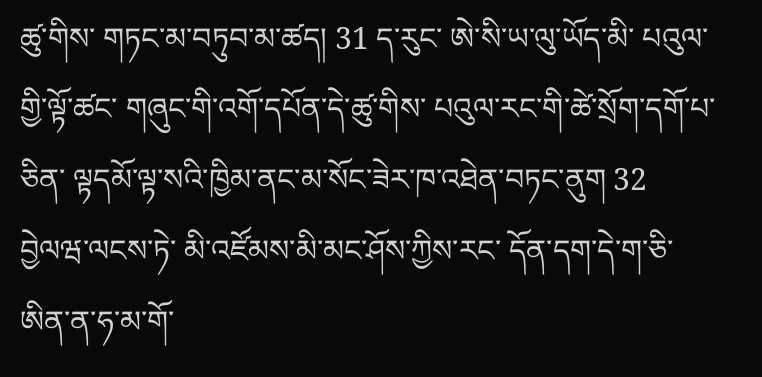ཚུ་གིས་ གཏང་མ་བཏུབ་མ་ཚད། 31 ད་རུང་ ཨེ་སི་ཡ་ལུ་ཡོད་མི་ པའུལ་གྱི་ལྟོ་ཚང་ གཞུང་གི་འགོ་དཔོན་དེ་ཚུ་གིས་ པའུལ་རང་གི་ཚེ་སྲོག་དགོ་པ་ཅིན་ ལྟདམོ་ལྟ་སའི་ཁྱིམ་ནང་མ་སོང་ཟེར་ཁ་འཐེན་བཏང་ནུག 32 བྱེལཝ་ལངས་ཏེ་ མི་འཛོམས་མི་མང་ཤོས་ཀྱིས་རང་ དོན་དག་དེ་ག་ཅི་ཨིན་ན་ཧ་མ་གོ་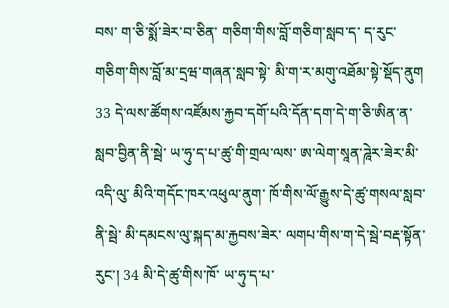བས་ ག་ཅི་སྨོ་ཟེར་བ་ཅིན་ གཅིག་གིས་བློ་གཅིག་སླབ་ད་ ད་རུང་གཅིག་གིས་བློ་མ་དྲཝ་གཞན་སླབ་སྟེ་ མི་ག་ར་མགུ་འཐོམ་སྟེ་སྡོད་ནུག 33 དེ་ལས་ཚོགས་འཛོམས་རྐྱབ་དགོ་པའི་དོན་དག་དེ་ག་ཅི་ཨིན་ན་ སླབ་བྱིན་ནི་སྦེ་ ཡ་ཧུ་ད་པ་ཚུ་གི་གྲལ་ལས་ ཨ་ལེག་སཱན་ཌཱེར་ཟེར་མི་འདི་ལུ་ མིའི་གདོང་ཁར་འཕུལ་ནུག་ ཁོ་གིས་ལོ་རྒྱུས་དེ་ཚུ་གསལ་སླབ་ནི་སྦེ་ མི་དམངས་ལུ་སྐད་མ་རྐྱབས་ཟེར་ ལགཔ་གིས་ག་དེ་སྦེ་བརྡ་སྟོན་རུང་། 34 མི་དེ་ཚུ་གིས་ཁོ་ ཡ་ཧུ་ད་པ་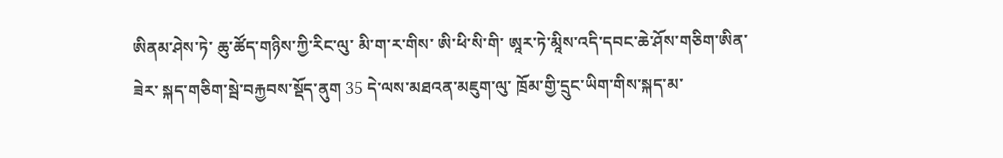ཨིནམ་ཤེས་ཏེ་ ཆུ་ཚོད་གཉིས་ཀྱི་རིང་ལུ་ མི་ག་ར་གིས་ ཨི་ཕི་སི་གི་ ཨཱར་ཏེ་མཱིས་འདི་དབང་ཆེ་ཤོས་གཅིག་ཨིན་ཟེར་ སྐད་གཅིག་སྦེ་བརྐྱབས་སྡོད་ནུག 35 དེ་ལས་མཐའན་མཇུག་ལུ་ ཁྲོམ་གྱི་དྲུང་ཡིག་གིས་སྐད་མ་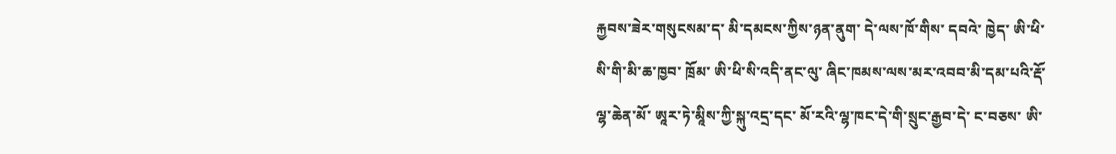རྐྱབས་ཟེར་གསུངསམ་ད་ མི་དམངས་ཀྱིས་ཉན་ནུག་ དེ་ལས་ཁོ་གིས་ དབའེ་ ཁྱེད་ ཨི་ཕི་སི་གི་མི་ཆ་ཁྱབ་ ཁྲོམ་ ཨི་ཕི་སི་འདི་ནང་ལུ་ ཞིང་ཁམས་ལས་མར་འབབ་མི་དམ་པའི་རྡོ་ ལྷ་ཆེན་མོ་ ཨཱར་ཏེ་མཱིས་ཀྱི་སྐུ་འདྲ་དང་ མོ་རའི་ལྷ་ཁང་དེ་གི་སྲུང་རྒྱབ་དེ་ ང་བཅས་ ཨི་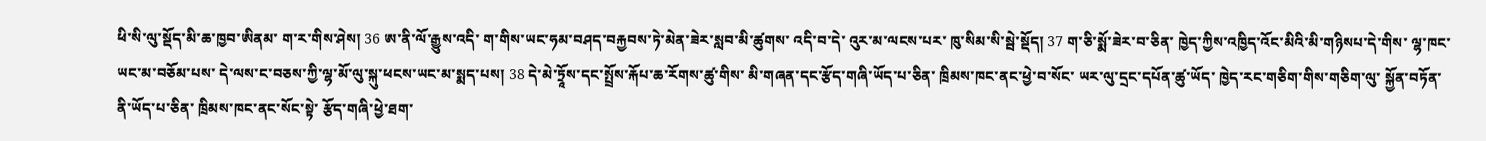ཕི་སི་ལུ་སྡོད་མི་ཆ་ཁྱབ་ཨིནམ་ ག་ར་གིས་ཤེས། 36 ཨ་ནི་ལོ་རྒྱུས་འདི་ ག་གིས་ཡང་ཧམ་བཤད་བརྐྱབས་ཏེ་མེན་ཟེར་སླབ་མི་ཚུགས་ འདི་བ་དེ་ འུར་མ་ལངས་པར་ ཁུ་སིམ་སི་སྦེ་སྡོད། 37 ག་ཅི་སྨོ་ཟེར་བ་ཅིན་ ཁྱེད་ཀྱིས་འཁྱིད་འོང་མིའི་མི་གཉིསཔ་དེ་གིས་ ལྷ་ཁང་ཡང་མ་བཅོམ་པས་ དེ་ལས་ང་བཅས་ཀྱི་ལྷ་མོ་ལུ་སྐུ་ཕངས་ཡང་མ་སྨད་པས། 38 དེ་མེ་ཏྲཱོས་དང་སྤྲོས་རྐོཔ་ཆ་རོགས་ཚུ་གིས་ མི་གཞན་དང་རྩོད་གཞི་ཡོད་པ་ཅིན་ ཁྲིམས་ཁང་ནང་ཕྱེ་བ་སོང་ ཡར་ལུ་དྲང་དཔོན་ཚུ་ཡོད་ ཁྱེད་རང་གཅིག་གིས་གཅིག་ལུ་ སྐྱོན་བཏོན་ནི་ཡོད་པ་ཅིན་ ཁྲིམས་ཁང་ནང་སོང་སྟེ་ རྩོད་གཞི་ཕྱེ་ཐག་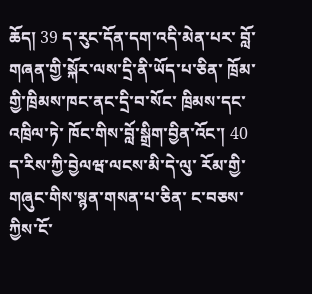ཆོད། 39 ད་རུང་དོན་དག་འདི་མེན་པར་ བློ་གཞན་གྱི་སྐོར་ལས་དྲི་ནི་ཡོད་པ་ཅིན་ ཁྲོམ་གྱི་ཁྲིམས་ཁང་ནང་དྲི་བ་སོང་ ཁྲིམས་དང་འཁྲིལ་ཏེ་ ཁོང་གིས་བློ་སྒྲིག་བྱིན་འོང་། 40 ད་རིས་ཀྱི་བྱེལཝ་ལངས་མི་དེ་ལུ་ རོམ་གྱི་གཞུང་གིས་སྙན་གསན་པ་ཅིན་ ང་བཅས་ཀྱིས་ངོ་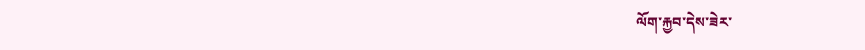ལོག་རྐྱབ་དེས་ཟེར་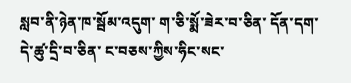སླབ་ནི་ཉེན་ཁ་སྦོམ་འདུག་ ག་ཅི་སྨོ་ཟེར་བ་ཅིན་ དོན་དག་དེ་ཚུ་དྲི་བ་ཅིན་ ང་བཅས་ཀྱིས་ཧིང་སང་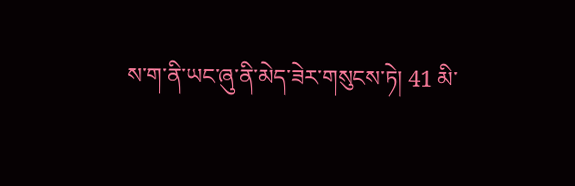ས་ག་ནི་ཡང་ཞུ་ནི་མེད་ཟེར་གསུངས་ཏེ། 41 མི་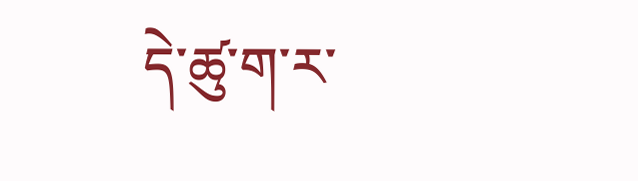དེ་ཚུ་ག་ར་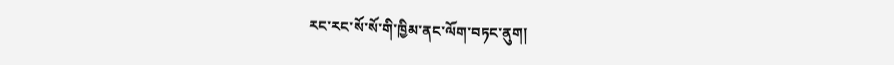རང་རང་སོ་སོ་གི་ཁྱིམ་ནང་ལོག་བཏང་ནུག།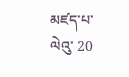མཛད་པ་ལེའུ་ 20